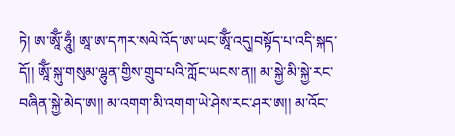ཏེ། ཨ་ཨཱོྃ་ཧཱུྃ། ཨཱ་ཨ་དཀར་སལེ་འོད་ཨ་ཡང་ཨཱོྃ་འདུ།བསྟོད་པ་འདི་སྐད་དོ།། ཨཱོྃ་སྐུ་གསུམ་ལྷུན་གྱིས་གྲུབ་པའི་ཀློང་ཡངས་ན།། མ་སྐྱེ་མི་སྐྱེ་རང་བཞིན་སྐྱེ་མེད་ཨ།། མ་འགག་མི་འགག་ཡེ་ཤེས་རང་ཤར་ཨ།། མ་འོང་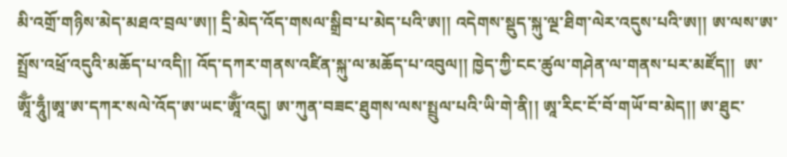མི་འགྲོ་གཉིས་མེད་མཐའ་བྲལ་ཨ།། དྲི་མེད་འོད་གསལ་སྒྲིབ་པ་མེད་པའི་ཨ།། འདེགས་སྡུད་སྐུ་ལྔ་ཐིག་ལེར་འདུས་པའི་ཨ།། ཨ་ལས་ཨ་སྤྲོས་འཕྲོ་འདུའི་མཆོད་པ་འདི།། འོད་དཀར་གནས་འཛིན་སྐུ་ལ་མཆོད་པ་འབུལ།། ཁྱེད་ཀྱི་ངང་ཚུལ་གཤེན་ལ་གནས་པར་མཛོད།།  ཨ་ཨཱོྃ་ཧཱུྃ།ཨཱ་ཨ་དཀར་སལེ་འོད་ཨ་ཡང་ཨཱོྃ་འདུ། ཨ་ཀུན་བཟང་ཐུགས་ལས་སྤྲུལ་པའི་ཡི་གེ་ནི།། ཨཱ་རིང་ངོ་བོ་གཡོ་བ་མེད།། ཨ་ཐུང་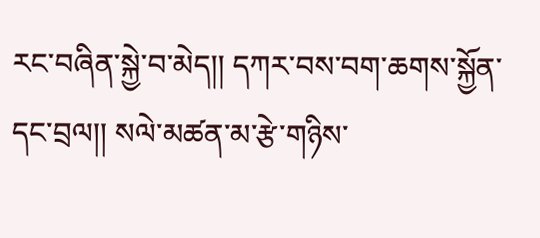རང་བཞིན་སྐྱེ་བ་མེད།། དཀར་བས་བག་ཆགས་སྐྱོན་དང་བྲལ།། སལེ་མཚན་མ་རྩེ་གཉིས་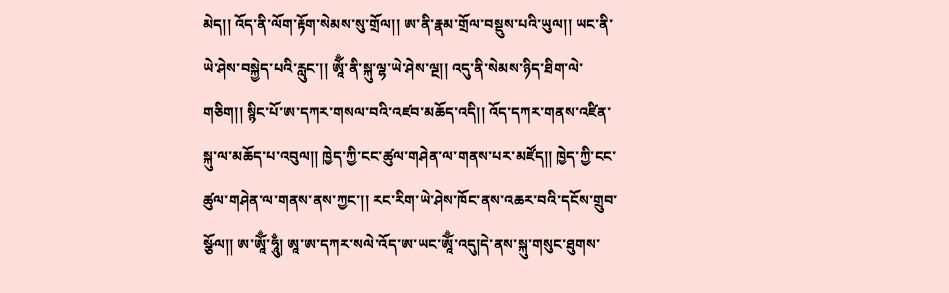མེད།། འོད་ནི་ལོག་རྟོག་སེམས་སུ་གྲོལ།། ཨ་ནི་རྣམ་གྲོལ་བསྡུས་པའི་ཡུལ།། ཡང་ནི་ཡེ་ཤེས་བསྐྱེད་པའི་རླུང་།། ཨཱོྃ་ནི་སྐུ་ལྷ་ཡེ་ཤེས་ལྔ།། འདུ་ནི་སེམས་ཉིད་ཐིག་ལེ་གཅིག།། སྙིང་པོ་ཨ་དཀར་གསལ་བའི་འཛབ་མཆོད་འདི།། འོད་དཀར་གནས་འཛིན་སྐུ་ལ་མཆོད་པ་འབུལ།། ཁྱེད་ཀྱི་ངང་ཚུལ་གཤེན་ལ་གནས་པར་མཛོད།། ཁྱེད་ཀྱི་ངང་ཚུལ་གཤེན་ལ་གནས་ནས་ཀྱང་།། རང་རིག་ཡེ་ཤེས་ཁོང་ནས་འཆར་བའི་དངོས་གྲུབ་སྩོལ།། ཨ་ཨཱོྃ་ཧཱུྃ། ཨཱ་ཨ་དཀར་སལེ་འོད་ཨ་ཡང་ཨཱོྃ་འདུ།དེ་ནས་སྐུ་གསུང་ཐུགས་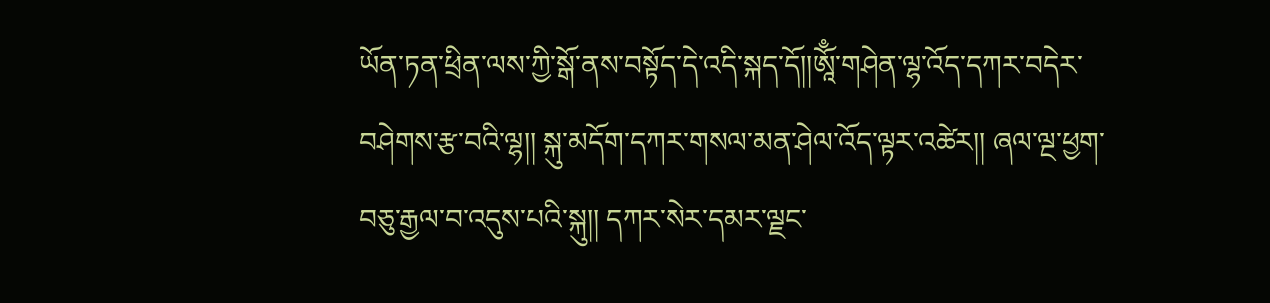ཡོན་ཏན་ཕྲིན་ལས་ཀྱི་སྒོ་ནས་བསྟོད་དེ་འདི་སྐད་དོ།།ཨཱོྃ་གཤེན་ལྷ་འོད་དཀར་བདེར་བཤེགས་རྩ་བའི་ལྷ།། སྐུ་མདོག་དཀར་གསལ་མན་ཤེལ་འོད་ལྟར་འཚེར།། ཞལ་ལྔ་ཕྱག་བཅུ་རྒྱལ་བ་འདུས་པའི་སྐུ།། དཀར་སེར་དམར་ལྗང་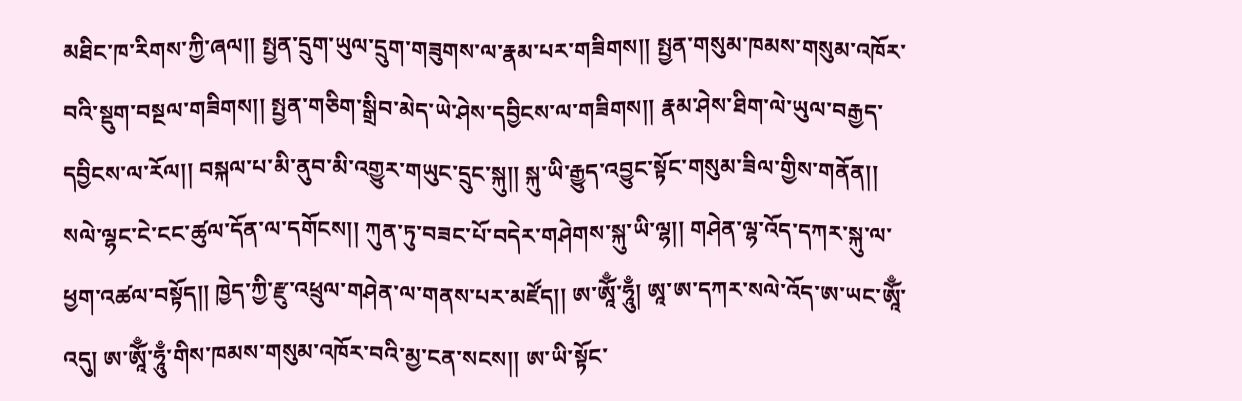མཐིང་ཁ་རིགས་ཀྱི་ཞལ།། སྤྱན་དྲུག་ཡུལ་དྲུག་གཟུགས་ལ་རྣམ་པར་གཟིགས།། སྤྱན་གསུམ་ཁམས་གསུམ་འཁོར་བའི་སྡུག་བསྔལ་གཟིགས།། སྤྱན་གཅིག་སྒྲིབ་མེད་ཡེ་ཤེས་དབྱིངས་ལ་གཟིགས།། རྣམ་ཤེས་ཐིག་ལེ་ཡུལ་བརྒྱད་དབྱིངས་ལ་རོལ།། བསྐལ་པ་མི་ནུབ་མི་འགྱུར་གཡུང་དྲུང་སྐུ།། སྐུ་ཡི་རྒྱུད་འབྱུང་སྟོང་གསུམ་ཟིལ་གྱིས་གནོན།། སལེ་ལྷང་ངེ་ངང་ཚུལ་དོན་ལ་དགོངས།། ཀུན་ཏུ་བཟང་པོ་བདེར་གཤེགས་སྐུ་ཡི་ལྷ།། གཤེན་ལྷ་འོད་དཀར་སྐུ་ལ་ཕྱག་འཚལ་བསྟོད།། ཁྱེད་ཀྱི་རྫུ་འཕྲུལ་གཤེན་ལ་གནས་པར་མཛོད།། ཨ་ཨཱོྃ་ཧཱུྃ། ཨཱ་ཨ་དཀར་སལེ་འོད་ཨ་ཡང་ཨཱོྃ་འདུ། ཨ་ཨཱོྃ་ཧཱུྃ་གིས་ཁམས་གསུམ་འཁོར་བའི་མྱ་ངན་སངས།། ཨ་ཡི་སྟོང་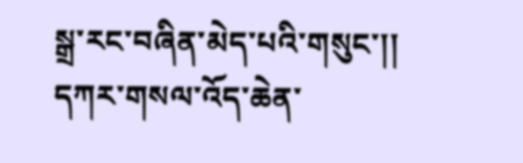སྒྲ་རང་བཞིན་མེད་པའི་གསུང་།། དཀར་གསལ་འོད་ཆེན་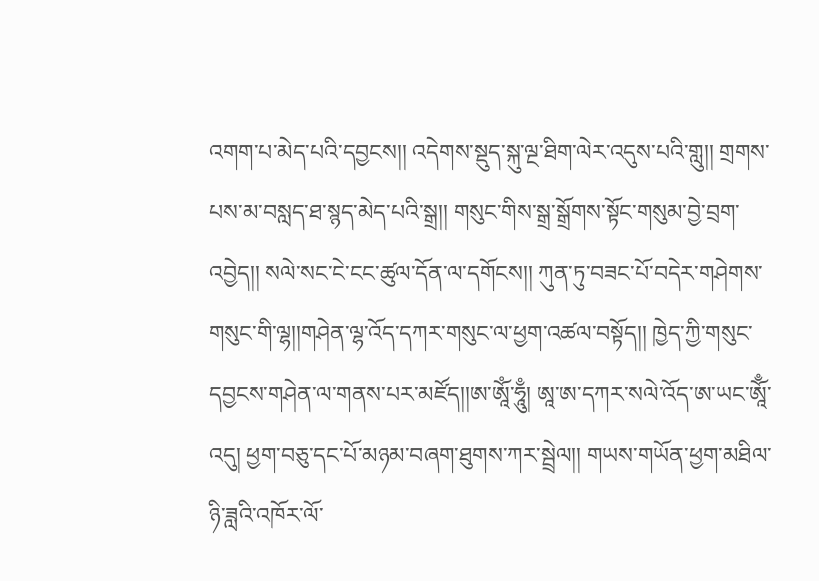འགག་པ་མེད་པའི་དབྱངས།། འདེགས་སྡུད་སྐུ་ལྔ་ཐིག་ལེར་འདུས་པའི་གླུ།། གྲགས་པས་མ་བསླད་ཐ་སྙད་མེད་པའི་སྒྲ།། གསུང་གིས་སྒྲ་སྒྲོགས་སྟོང་གསུམ་བྱེ་བྲག་འབྱེད།། སལེ་སང་ངེ་ངང་ཚུལ་དོན་ལ་དགོངས།། ཀུན་ཏུ་བཟང་པོ་བདེར་གཤེགས་གསུང་གི་ལྷ།།གཤེན་ལྷ་འོད་དཀར་གསུང་ལ་ཕྱག་འཚལ་བསྟོད།། ཁྱེད་ཀྱི་གསུང་དབྱངས་གཤེན་ལ་གནས་པར་མཛོད།།ཨ་ཨཱོཾ་ཧཱུྃ། ཨཱ་ཨ་དཀར་སལེ་འོད་ཨ་ཡང་ཨཱོྃ་འདུ། ཕྱག་བཅུ་དང་པོ་མཉམ་བཞག་ཐུགས་ཀར་སྦྲེལ།། གཡས་གཡོན་ཕྱག་མཐིལ་ཉི་ཟླའི་འཁོར་ལོ་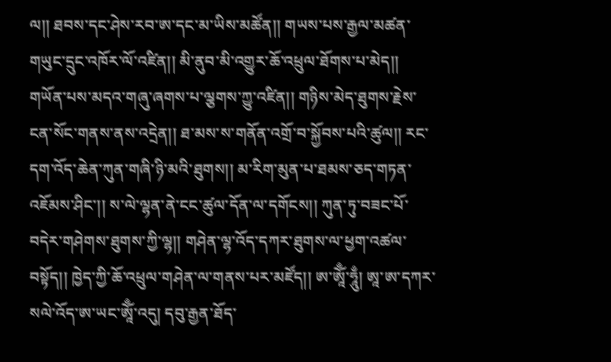ལ།། ཐབས་དང་ཤེས་རབ་ཨ་དང་མ་ཡིས་མཚོན།། གཡས་པས་རྒྱལ་མཚན་གཡུང་དྲུང་འཁོར་ལོ་འཛིན།། མི་ནུབ་མི་འགྱུར་ཆོ་འཕྲུལ་ཐོགས་པ་མེད།། གཡོན་པས་མདའ་གཞུ་ཞགས་པ་ལྕགས་ཀྱུ་འཛིན།། གཉིས་མེད་ཐུགས་རྗེས་ངན་སོང་གནས་ནས་འདྲེན།། ཐ་མས་ས་གནོན་འགྲོ་བ་སྐྱོབས་པའི་ཚུལ།། རང་དག་འོད་ཆེན་ཀུན་གཞི་ཉི་མའི་ཐུགས།། མ་རིག་མུན་པ་ཐམས་ཅད་གཏན་འཇོམས་ཤིང་།། ས་ལེ་ལྷན་ནེ་ངང་ཚུལ་དོན་ལ་དགོངས།། ཀུན་ཏུ་བཟང་པོ་བདེར་གཤེགས་ཐུགས་ཀྱི་ལྷ།། གཤེན་ལྷ་འོད་དཀར་ཐུགས་ལ་ཕྱག་འཚལ་བསྟོད།། ཁྱེད་ཀྱི་ཆོ་འཕྲུལ་གཤེན་ལ་གནས་པར་མཛོད།། ཨ་ཨཱོྃ་ཧཱུྃ། ཨཱ་ཨ་དཀར་སལེ་འོད་ཨ་ཡང་ཨཱོྃ་འདུ། དབུ་རྒྱན་ཐོད་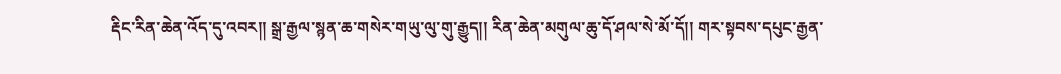རྡིང་རིན་ཆེན་འོད་དུ་འབར།། སྒྲ་རྒྱལ་སྙན་ཆ་གསེར་གཡུ་ལུ་གུ་རྒྱུད།། རིན་ཆེན་མགུལ་ཆུ་དོ་ཤལ་སེ་མོ་དོ།། གར་སྟབས་དཔུང་རྒྱན་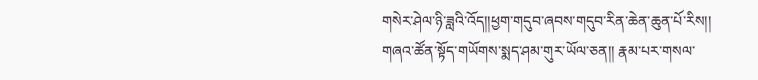གསེར་ཤེལ་ཉི་ཟླའི་འོད།།ཕྱག་གདུབ་ཞབས་གདུབ་རིན་ཆེན་ཆུན་པོ་རིས།། གཞའ་ཚོན་སྟོད་གཡོགས་སྨད་ཤམ་གུར་ཡོལ་ཅན།། རྣམ་པར་གསལ་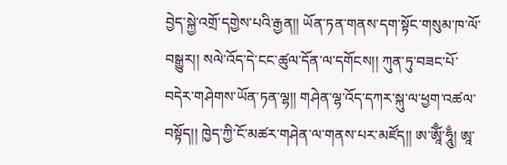བྱེད་སྐྱེ་འགྲོ་དགྱེས་པའི་རྒྱན།། ཡོན་ཏན་གནས་དག་སྟོང་གསུམ་ཁ་ལོ་བསྒྱུར།། སལེ་འོད་དེ་ངང་ཚུལ་དོན་ལ་དགོངས།། ཀུན་ཏུ་བཟང་པོ་བདེར་གཤེགས་ཡོན་ཏན་ལྷ།། གཤེན་ལྷ་འོད་དཀར་སྐུ་ལ་ཕྱག་འཚལ་བསྟོད།། ཁྱེད་ཀྱི་ངོ་མཚར་གཤེན་ལ་གནས་པར་མཛོད།། ཨ་ཨཱོྃ་ཧཱུྃ། ཨཱ་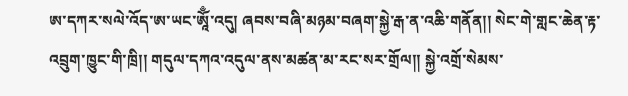ཨ་དཀར་སལེ་འོད་ཨ་ཡང་ཨཱོྃ་འདུ། ཞབས་བཞི་མཉམ་བཞག་སྐྱེ་རྒ་ན་འཆི་གནོན།། སེང་གེ་གླང་ཆེན་རྟ་འབྲུག་ཁྱུང་གི་ཁྲི།། གདུལ་དཀའ་འདུལ་ནས་མཚན་མ་རང་སར་གྲོལ།། སྐྱེ་འགྲོ་སེམས་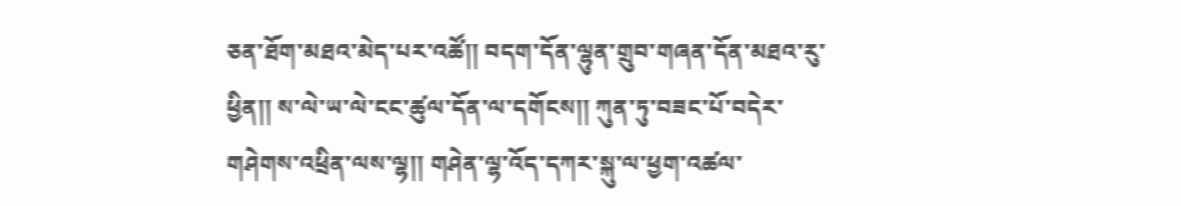ཅན་ཐོག་མཐའ་མེད་པར་འཚོ།། བདག་དོན་ལྷུན་གྲུབ་གཞན་དོན་མཐའ་རུ་ཕྱིན།། ས་ལེ་ཡ་ལེ་ངང་ཚུལ་དོན་ལ་དགོངས།། ཀུན་ཏུ་བཟང་པོ་བདེར་གཤེགས་འཕྲིན་ལས་ལྷ།། གཤེན་ལྷ་འོད་དཀར་སྐུ་ལ་ཕྱག་འཚལ་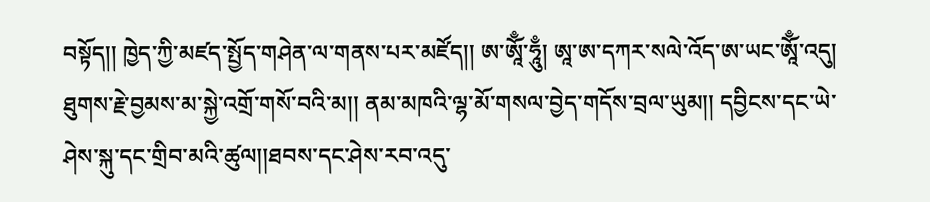བསྟོད།། ཁྱེད་ཀྱི་མཛད་སྤྱོད་གཤེན་ལ་གནས་པར་མཛོད།། ཨ་ཨཱོྃ་ཧཱུྃ། ཨཱ་ཨ་དཀར་སལེ་འོད་ཨ་ཡང་ཨཱོྃ་འདུ། ཐུགས་རྗེ་བྱམས་མ་སྐྱེ་འགྲོ་གསོ་བའི་མ།། ནམ་མཁའི་ལྷ་མོ་གསལ་བྱེད་གདོས་བྲལ་ཡུམ།། དབྱིངས་དང་ཡེ་ཤེས་སྐུ་དང་གྲིབ་མའི་ཚུལ།།ཐབས་དང་ཤེས་རབ་འདུ་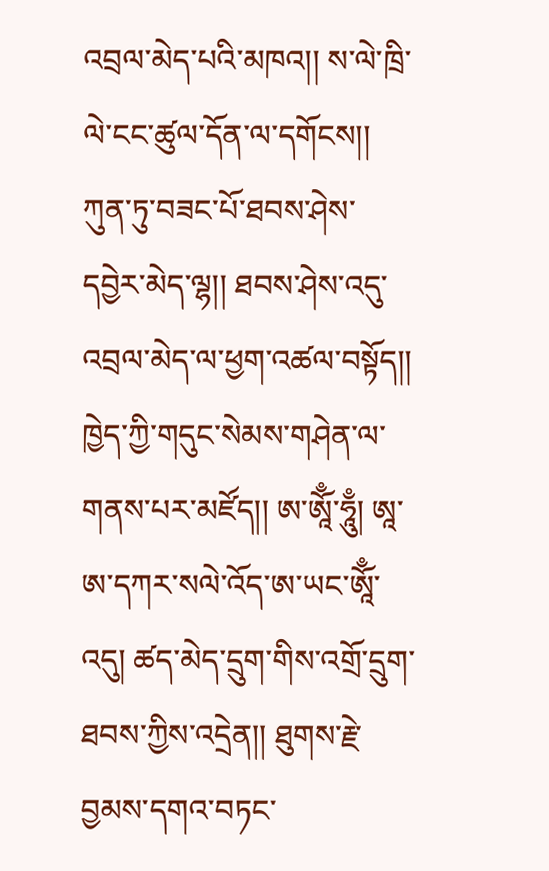འབྲལ་མེད་པའི་མཁའ།། ས་ལེ་ཁྲི་ལེ་ངང་ཚུལ་དོན་ལ་དགོངས།། ཀུན་ཏུ་བཟང་པོ་ཐབས་ཤེས་དབྱེར་མེད་ལྷ།། ཐབས་ཤེས་འདུ་འབྲལ་མེད་ལ་ཕྱག་འཚལ་བསྟོད།། ཁྱེད་ཀྱི་གདུང་སེམས་གཤེན་ལ་གནས་པར་མཛོད།། ཨ་ཨཱོྃ་ཧཱུྃ། ཨཱ་ཨ་དཀར་སལེ་འོད་ཨ་ཡང་ཨཱོྃ་འདུ། ཚད་མེད་དྲུག་གིས་འགྲོ་དྲུག་ཐབས་ཀྱིས་འདྲེན།། ཐུགས་རྗེ་བྱམས་དགའ་བཏང་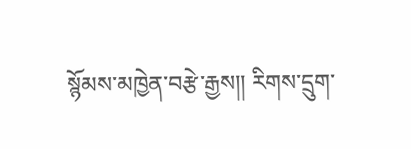སྙོམས་མཁྱེན་བརྩེ་རྒྱས།། རིགས་དྲུག་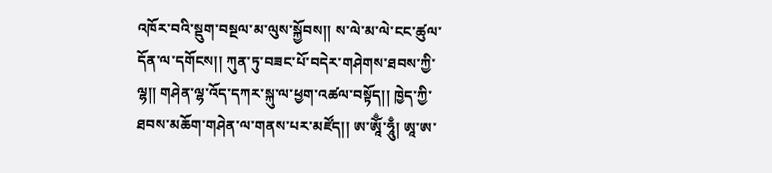འཁོར་བའི་སྡུག་བསྔལ་མ་ལུས་སྐྱོབས།། ས་ལེ་མ་ལེ་ངང་ཚུལ་དོན་ལ་དགོངས།། ཀུན་ཏུ་བཟང་པོ་བདེར་གཤེགས་ཐབས་ཀྱི་ལྷ།། གཤེན་ལྷ་འོད་དཀར་སྐུ་ལ་ཕྱག་འཚལ་བསྟོད།། ཁྱེད་ཀྱི་ཐབས་མཆོག་གཤེན་ལ་གནས་པར་མཛོད།། ཨ་ཨཱོྃ་ཧཱུྃ། ཨཱ་ཨ་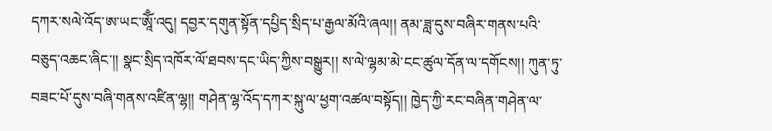དཀར་སལེ་འོད་ཨ་ཡང་ཨཱོྃ་འདུ། དབྱར་དགུན་སྟོན་དཔྱིད་སྲིད་པ་རྒྱལ་མོའི་ཞལ།། ནམ་ཟླ་དུས་བཞིར་གནས་པའི་བཅུད་འཆང་ཞིང་།། སྣང་སྲིད་འཁོར་ལོ་ཐབས་དང་ཡིད་ཀྱིས་བསྒྱུར།། ས་ལེ་ལྷམ་མེ་ངང་ཚུལ་དོན་ལ་དགོངས།། ཀུན་ཏུ་བཟང་པོ་དུས་བཞི་གནས་འཛིན་ལྷ།། གཤེན་ལྷ་འོད་དཀར་སྐུ་ལ་ཕྱག་འཚལ་བསྟོད།། ཁྱེད་ཀྱི་རང་བཞིན་གཤེན་ལ་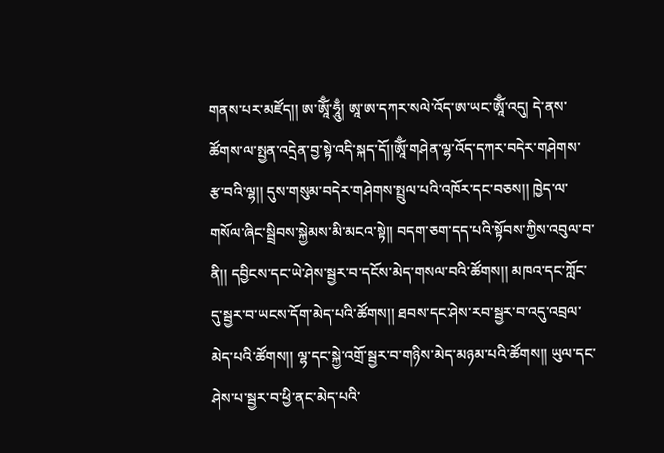གནས་པར་མཛོད།། ཨ་ཨཱོྃ་ཧཱུྃ། ཨཱ་ཨ་དཀར་སལེ་འོད་ཨ་ཡང་ཨཱོྃ་འདུ། དེ་ནས་ཚོགས་ལ་སྤྱན་འདྲེན་བྱ་སྟེ་འདི་སྐད་དོ།།ཨཱོྃ་གཤེན་ལྷ་འོད་དཀར་བདེར་གཤེགས་རྩ་བའི་ལྷ།། དུས་གསུམ་བདེར་གཤེགས་སྤྲུལ་པའི་འཁོར་དང་བཅས།། ཁྱེད་ལ་གསོལ་ཞིང་སྦྲིབས་སྐྱེམས་མི་མངའ་སྟེ།། བདག་ཅག་དད་པའི་སྟོབས་ཀྱིས་འབུལ་བ་ནི།། དབྱིངས་དང་ཡེ་ཤེས་སྦྱར་བ་དངོས་མེད་གསལ་བའི་ཚོགས།། མཁའ་དང་ཀློང་དུ་སྦྱར་བ་ཡངས་དོག་མེད་པའི་ཚོགས།། ཐབས་དང་ཤེས་རབ་སྦྱར་བ་འདུ་འབྲལ་མེད་པའི་ཚོགས།། ལྷ་དང་སྐྱེ་འགྲོ་སྦྱར་བ་གཉིས་མེད་མཉམ་པའི་ཚོགས།། ཡུལ་དང་ཤེས་པ་སྦྱར་བ་ཕྱི་ནང་མེད་པའི་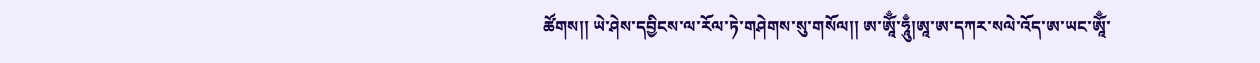ཚོགས།། ཡེ་ཤེས་དབྱིངས་ལ་རོལ་ཏེ་གཤེགས་སུ་གསོལ།། ཨ་ཨཱོྃ་ཧཱུྃ།ཨཱ་ཨ་དཀར་སལེ་འོད་ཨ་ཡང་ཨཱོྃ་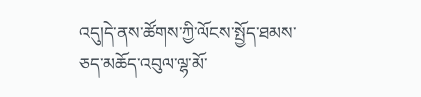འདུ།དེ་ནས་ཚོགས་ཀྱི་ལོངས་སྤྱོད་ཐམས་ཅད་མཆོད་འབུལ་ལྷ་མོ་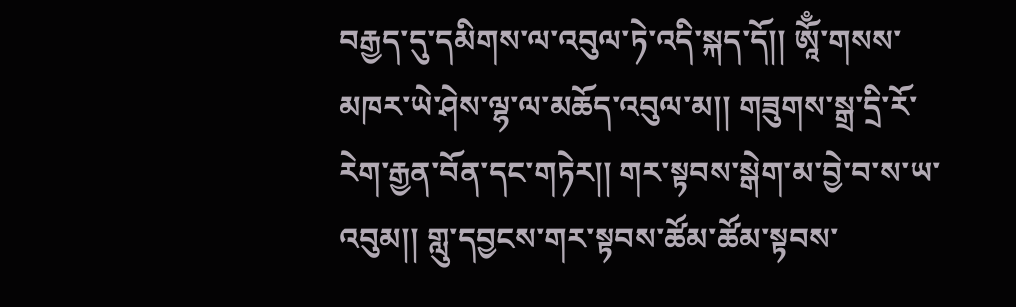བརྒྱད་དུ་དམིགས་ལ་འབུལ་ཏེ་འདི་སྐད་དོ།། ཨཱོྃ་གསས་མཁར་ཡེ་ཤེས་ལྷ་ལ་མཆོད་འབུལ་མ།། གཟུགས་སྒྲ་དྲི་རོ་རེག་རྒྱན་བོན་དང་གཏེར།། གར་སྟབས་སྒེག་མ་བྱེ་བ་ས་ཡ་འབུམ།། གླུ་དབྱངས་གར་སྟབས་ཚོམ་ཚོམ་སྟབས་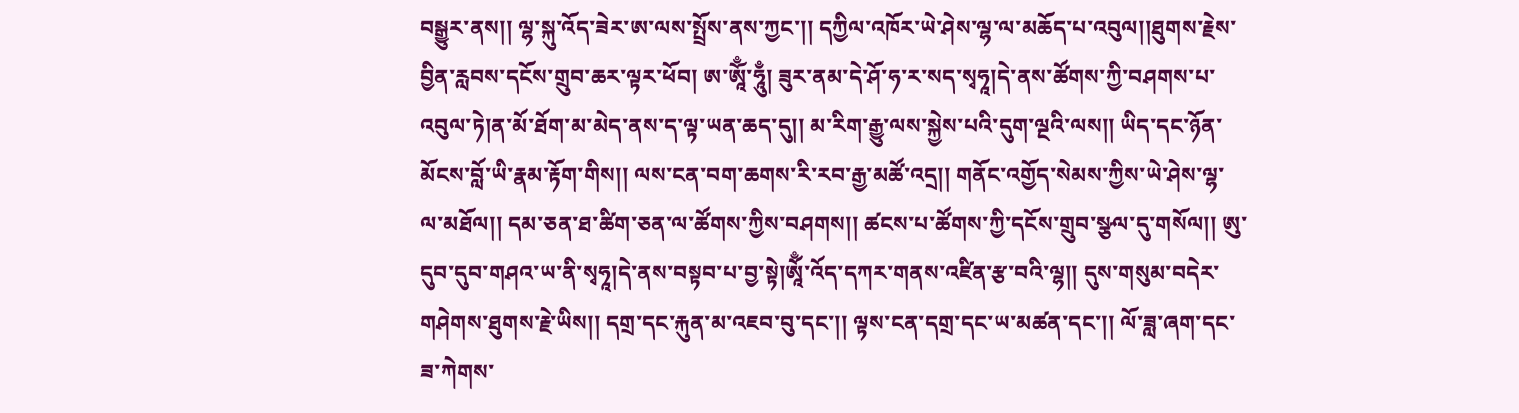བསྒྱུར་ནས།། ལྷ་སྐུ་འོད་ཟེར་ཨ་ལས་སྤྲོས་ནས་ཀྱང་།། དཀྱིལ་འཁོར་ཡེ་ཤེས་ལྷ་ལ་མཆོད་པ་འབུལ།།ཐུགས་རྗེས་བྱིན་རླབས་དངོས་གྲུབ་ཆར་ལྟར་ཕོབ། ཨ་ཨཱོྃ་ཧཱུྃ། ཟུར་ནམ་དེ་ཤོ་ཧ་ར་སད་སྭཧཱ།དེ་ནས་ཚོགས་ཀྱི་བཤགས་པ་འབུལ་ཏེ།ན་མོ་ཐོག་མ་མེད་ནས་ད་ལྟ་ཡན་ཆད་དུ།། མ་རིག་རྒྱུ་ལས་སྐྱེས་པའི་དུག་ལྔའི་ལས།། ཡིད་དང་ཉོན་མོངས་བློ་ཡི་རྣམ་རྟོག་གིས།། ལས་ངན་བག་ཆགས་རི་རབ་རྒྱ་མཚོ་འདྲ།། གནོང་འགྱོད་སེམས་ཀྱིས་ཡེ་ཤེས་ལྷ་ལ་མཐོལ།། དམ་ཅན་ཐ་ཚིག་ཅན་ལ་ཚོགས་ཀྱིས་བཤགས།། ཚངས་པ་ཚོགས་ཀྱི་དངོས་གྲུབ་སྩལ་དུ་གསོལ།། ཨུ་དུབ་དུབ་གཤའ་ཡ་ནི་སྭཧཱ།དེ་ནས་བསྟབ་པ་བྱ་སྟེ།ཨཱོྃ་འོད་དཀར་གནས་འཛིན་རྩ་བའི་ལྷ།། དུས་གསུམ་བདེར་གཤེགས་ཐུགས་རྗེ་ཡིས།། དགྲ་དང་རྐུན་མ་འཇབ་བུ་དང་།། ལྟས་ངན་དགྲ་དང་ཡ་མཚན་དང་།། ལོ་ཟླ་ཞག་དང་ཟ་ཀེགས་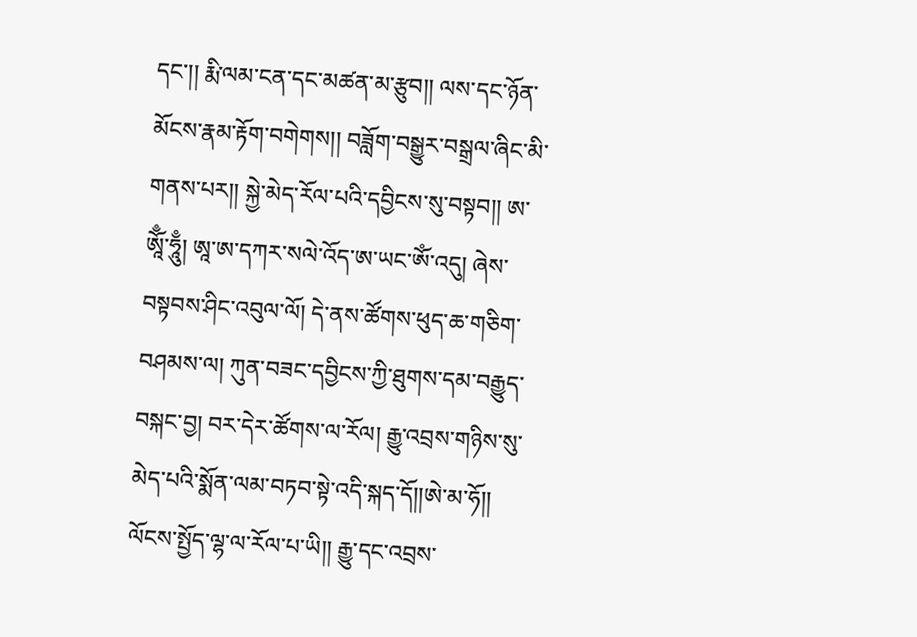དང་།། རྨི་ལམ་ངན་དང་མཚན་མ་རྩུབ།། ལས་དང་ཉོན་མོངས་རྣམ་རྟོག་བགེགས།། བཟློག་བསྒྱུར་བསྒྲལ་ཞིང་མི་གནས་པར།། སྐྱེ་མེད་རོལ་པའི་དབྱིངས་སུ་བསྟབ།། ཨ་ཨཱོྃ་ཧཱུྃ། ཨཱ་ཨ་དཀར་སལེ་འོད་ཨ་ཡང་ཨོཾ་འདུ། ཞེས་བསྟབས་ཤིང་འབུལ་ལོ། དེ་ནས་ཚོགས་ཕུད་ཆ་གཅིག་བཤམས་ལ། ཀུན་བཟང་དབྱིངས་ཀྱི་ཐུགས་དམ་བརྒྱུད་བསྐང་བྱ། བར་དེར་ཚོགས་ལ་རོལ། རྒྱུ་འབྲས་གཉིས་སུ་མེད་པའི་སྨོན་ལམ་བཏབ་སྟེ་འདི་སྐད་དོ།།ཨེ་མ་ཧོ།། ལོངས་སྤྱོད་ལྷ་ལ་རོལ་པ་ཡི།། རྒྱུ་དང་འབྲས་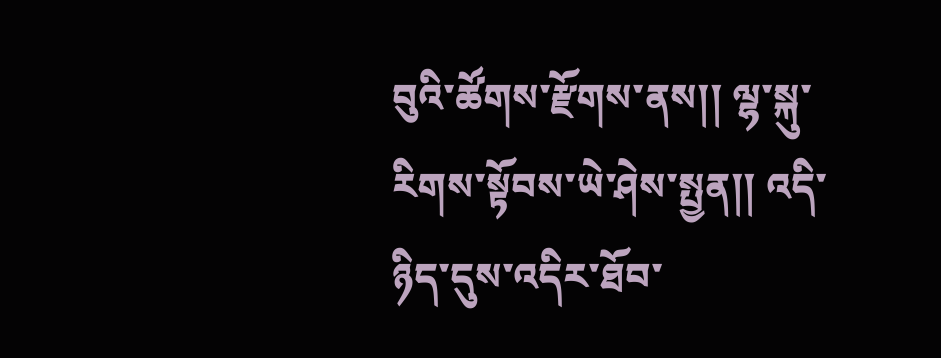བུའི་ཚོགས་རྫོགས་ནས།། ལྷ་སྐུ་རིགས་སྟོབས་ཡེ་ཤེས་སྤྱན།། འདི་ཉིད་དུས་འདིར་ཐོབ་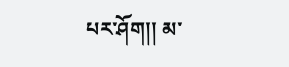པར་ཤོག།། མ་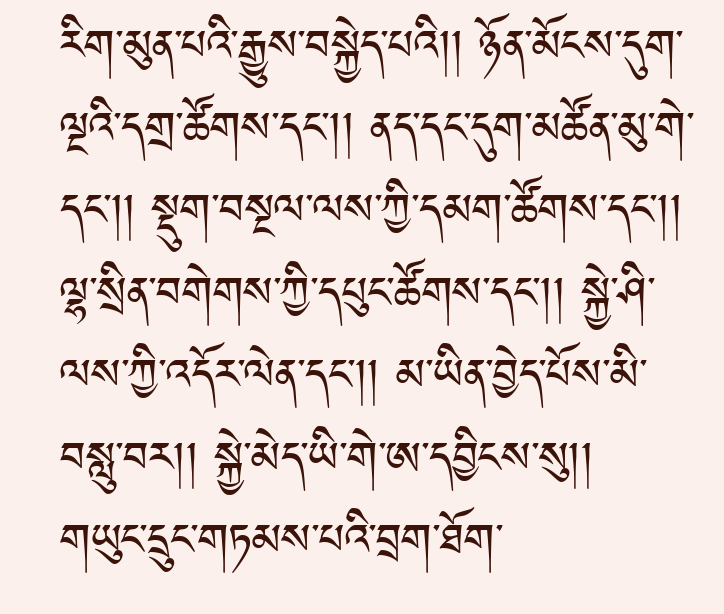རིག་མུན་པའི་རྒྱུས་བསྐྱེད་པའི།། ཉོན་མོངས་དུག་ལྔའི་དགྲ་ཚོགས་དང་།། ནད་དང་དུག་མཚོན་མུ་གེ་དང་།། སྡུག་བསྔལ་ལས་ཀྱི་དམག་ཚོགས་དང་།། ལྷ་སྲིན་བགེགས་ཀྱི་དཔུང་ཚོགས་དང་།། སྐྱེ་ཤི་ལས་ཀྱི་འདོར་ལེན་དང་།། མ་ཡིན་བྱེད་པོས་མི་བསླུ་བར།། སྐྱེ་མེད་ཡི་གེ་ཨ་དབྱིངས་སུ།། གཡུང་དྲུང་གཏམས་པའི་བྲག་ཐོག་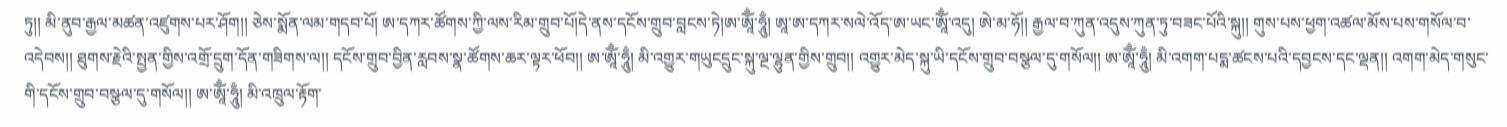ཏུ།། མི་ནུབ་རྒྱལ་མཚན་འཛུགས་པར་ཤོག།། ཅེས་སྨོན་ལམ་གདབ་པོ། ཨ་དཀར་ཚོགས་ཀྱི་ལས་རིམ་གྲུབ་པོ།དེ་ནས་དངོས་གྲུབ་བླངས་ཏེ།ཨ་ཨཱོྃ་ཧཱུྃ། ཨཱ་ཨ་དཀར་སལེ་འོད་ཨ་ཡང་ཨཱོྃ་འདུ། ཨེ་མ་ཧོ།། རྒྱལ་བ་ཀུན་འདུས་ཀུན་ཏུ་བཟང་པོའི་སྐུ།། གུས་པས་ཕྱག་འཚལ་མོས་པས་གསོལ་བ་འདེབས།། ཐུགས་རྗེའི་སྤྱན་གྱིས་འགྲོ་དྲུག་དོན་གཟིགས་ལ།། དངོས་གྲུབ་བྱིན་རླབས་སྣ་ཚོགས་ཆར་ལྟར་ཕོབ།། ཨ་ཨཱོྃ་ཧཱུྃ། མི་འགྱུར་གཡུངདྲུང་སྐུ་ལྔ་ལྷུན་གྱིས་གྲུབ།། འགྱུར་མེད་སྐུ་ཡི་དངོས་གྲུབ་བསྩལ་དུ་གསོལ།། ཨ་ཨཱོྃ་ཧཱུྃ། མི་འགག་པདྨ་ཚངས་པའི་དབྱངས་དང་ལྡན།། འགག་མེད་གསུང་གི་དངོས་གྲུབ་བསྩལ་དུ་གསོལ།། ཨ་ཨཱོྃ་ཧཱུྃ། མི་འཁྲུལ་རྟོག་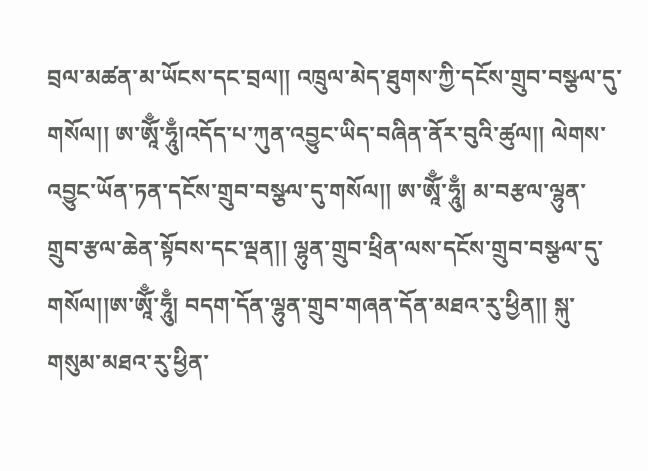བྲལ་མཚན་མ་ཡོངས་དང་བྲལ།། འཁྲུལ་མེད་ཐུགས་ཀྱི་དངོས་གྲུབ་བསྩལ་དུ་གསོལ།། ཨ་ཨཱོྃ་ཧཱུྃ།འདོད་པ་ཀུན་འབྱུང་ཡིད་བཞིན་ནོར་བུའི་ཚུལ།། ལེགས་འབྱུང་ཡོན་ཏན་དངོས་གྲུབ་བསྩལ་དུ་གསོལ།། ཨ་ཨཱོྃ་ཧཱུྃ། མ་བརྩལ་ལྷུན་གྲུབ་རྩལ་ཆེན་སྟོབས་དང་ལྡན།། ལྷུན་གྲུབ་ཕྲིན་ལས་དངོས་གྲུབ་བསྩལ་དུ་གསོལ།།ཨ་ཨཱོྃ་ཧཱུྃ། བདག་དོན་ལྷུན་གྲུབ་གཞན་དོན་མཐའ་རུ་ཕྱིན།། སྐུ་གསུམ་མཐའ་རུ་ཕྱིན་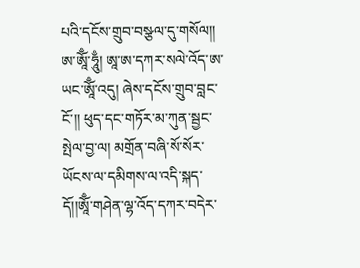པའི་དངོས་གྲུབ་བསྩལ་དུ་གསོལ།། ཨ་ཨཱོྃ་ཧཱུྃ། ཨཱ་ཨ་དཀར་སལེ་འོད་ཨ་ཡང་ཨཱོྃ་འདུ། ཞེས་དངོས་གྲུབ་བླང་ངོ་།། ཕུད་དང་གཏོར་མ་ཀུན་སྦྱང་སྤེལ་བྱ་ལ། མགྲོན་བཞི་སོ་སོར་ཡོངས་ལ་དམིགས་ལ་འདི་སྐད་དོ།།ཨཱོྃ་གཤེན་ལྷ་འོད་དཀར་བདེར་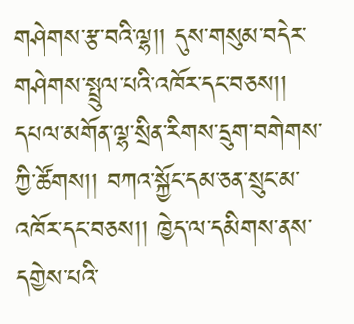གཤེགས་རྩ་བའི་ལྷ།། དུས་གསུམ་བདེར་གཤེགས་སྤྲུལ་པའི་འཁོར་དང་བཅས།།  དཔལ་མགོན་ལྷ་སྲིན་རིགས་དྲུག་བགེགས་ཀྱི་ཚོགས།། བཀའ་སྐྱོང་དམ་ཅན་སྲུང་མ་འཁོར་དང་བཅས།། ཁྱེད་ལ་དམིགས་ནས་དགྱེས་པའི་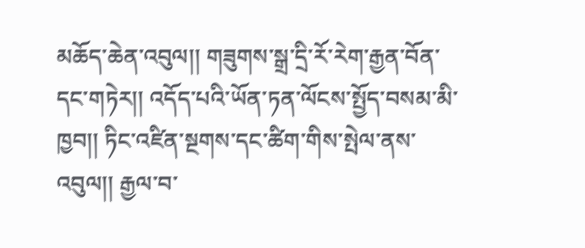མཆོད་ཆེན་འབུལ།། གཟུགས་སྒྲ་དྲི་རོ་རེག་རྒྱན་བོན་དང་གཏེར།། འདོད་པའི་ཡོན་ཏན་ལོངས་སྤྱོད་བསམ་མི་ཁྱབ།། ཏིང་འཛིན་སྔགས་དང་ཚིག་གིས་སྤེལ་ནས་འབུལ།། རྒྱལ་བ་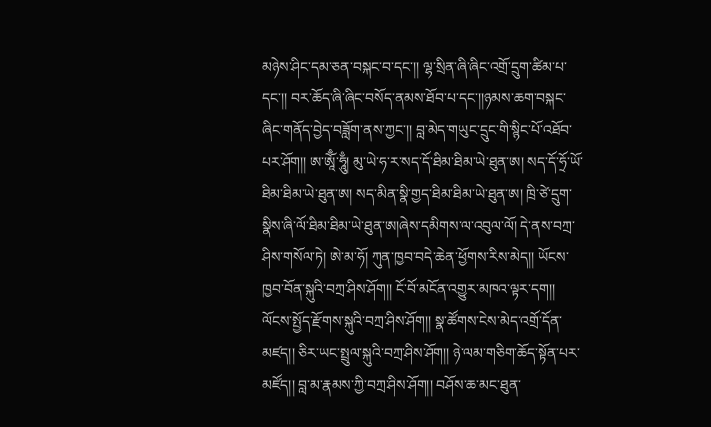མཉེས་ཤིང་དམ་ཅན་བསྐང་བ་དང་།། ལྷ་སྲིན་ཞི་ཞིང་འགྲོ་དྲུག་ཚིམ་པ་དང་།། བར་ཆོད་ཞི་ཞིང་བསོད་ནམས་ཐོབ་པ་དང་།།ཉམས་ཆག་བསྐང་ཞིང་གནོད་བྱེད་བཟློག་ནས་ཀྱང་།། བླ་མེད་གཡུང་དྲུང་གི་སྙིང་པོ་འཐོབ་པར་ཤོག།། ཨ་ཨཱོྃ་ཧཱུྃ། མུ་ཡེ་ཧ་ར་སད་དོ་ཐིམ་ཐིམ་ཡེ་ཐུན་ཨ། སད་དོ་ཧྲོ་ཡོ་ཐིམ་ཐིམ་ཡེ་ཐུན་ཨ། སད་མིན་སྣི་གྱད་ཐིམ་ཐིམ་ཡེ་ཐུན་ཨ། ཁྲི་ཙེ་དྲུག་སྣིས་ཞི་ལོ་ཐིམ་ཐིམ་ཡེ་ཐུན་ཨ།ཞེས་དམིགས་ལ་འབུལ་ལོ། དེ་ནས་བཀྲ་ཤིས་གསོལ་ཏེ། ཨེ་མ་ཧོ། ཀུན་ཁྱབ་བདེ་ཆེན་ཕྱོགས་རིས་མེད།། ཡོངས་ཁྱབ་བོན་སྐུའི་བཀྲ་ཤིས་ཤོག།། ངོ་བོ་མངོན་འགྱུར་མཁའ་ལྟར་དག།། ལོངས་སྤྱོད་རྫོགས་སྐུའི་བཀྲ་ཤིས་ཤོག།། སྣ་ཚོགས་ངེས་མེད་འགྲོ་དོན་མཛད།། ཅིར་ཡང་སྤྲུལ་སྐུའི་བཀྲ་ཤིས་ཤོག།། ཉེ་ལམ་གཅིག་ཆོད་སྟོན་པར་མཛོད།། བླ་མ་རྣམས་ཀྱི་བཀྲ་ཤིས་ཤོག།། བཤོས་ཆ་མང་ཐུན་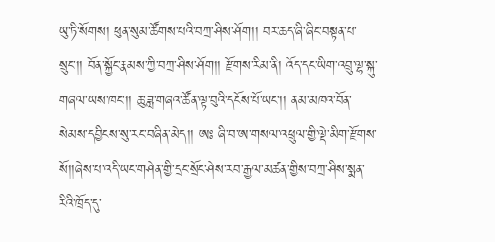ཡུ་ཏི་སོགས། ཕུན་སུམ་ཚོགས་པའི་བཀྲ་ཤིས་ཤོག།། བར་ཆད་ཞི་ཞིང་བསྟན་པ་སྲུང་།། བོན་སྐྱོང་རྣམས་ཀྱི་བཀྲ་ཤིས་ཤོག།། རྫོགས་རིམ་ནི། འོད་དང་ཡིག་འབྲུ་ལྷ་སྐུ་གཞལ་ཡས་ཁང་།། ཆུ་ཟླ་གཞའ་ཚོན་ལྟ་བུའི་དངོས་པོ་ཡང་།། ནམ་མཁའ་བོན་སེམས་དབྱིངས་སུ་རང་བཞིན་མེད།། ཨཿ ཞི་བ་ཨ་གསལ་འཕྲུལ་གྱི་ལྡེ་མིག་རྫོགས་སོ།།ཞེས་པ་འདི་ཡང་གཤེན་གྱི་དྲང་སྲོང་ཤེས་རབ་རྒྱལ་མཚན་གྱིས་བཀྲ་ཤིས་སྨན་རིའི་ཁྲོད་དུ་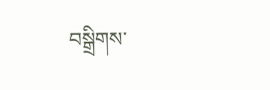བསྒྲིགས་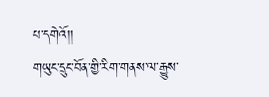པ་དགེའོ།།
གཡུང་དྲུང་བོན་གྱི་རིག་གནས་ལ་རྒྱུས་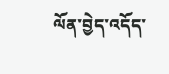ལོན་བྱེད་འདོད་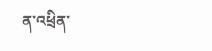ན་འཕྲིན་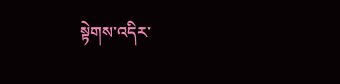སྟེགས་འདིར་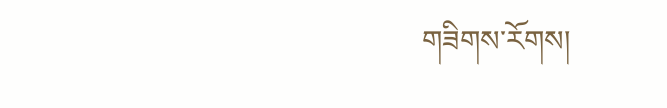གཟིགས་རོགས།